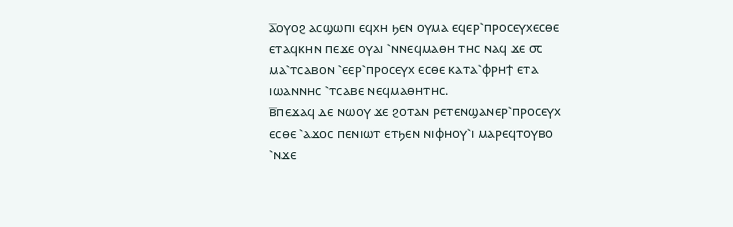ⲁ̅ⲟⲩⲟϩ ⲁⲥϣⲱⲡⲓ ⲉϥⲭⲏ ϧⲉⲛ ⲟⲩⲙⲁ ⲉϥⲉⲣ⳿ⲡⲣⲟⲥⲉⲩⲭⲉⲥⲑⲉ ⲉⲧⲁϥⲕⲏⲛ ⲡⲉϫⲉ ⲟⲩⲁⲓ ⳿ⲛⲛⲉϥⲙⲁⲑⲏ ⲧⲏⲥ ⲛⲁϥ ϫⲉ ⳪ ⲙⲁ⳿ⲧⲥⲁⲃⲟⲛ ⳿ⲉⲉⲣ⳿ⲡⲣⲟⲥⲉⲩⲭ ⲉⲥⲑⲉ ⲕⲁⲧⲁ⳿ⲫⲣⲏϯ ⲉⲧⲁ ⲓⲱⲁⲛⲛⲏⲥ ⳿ⲧⲥⲁⲃⲉ ⲛⲉϥⲙⲁⲑⲏⲧⲏⲥ.
ⲃ̅ⲡⲉϫⲁϥ ⲇⲉ ⲛⲱⲟⲩ ϫⲉ ϩⲟⲧⲁⲛ ⲣⲉⲧⲉⲛϣⲁⲛⲉⲣ⳿ⲡⲣⲟⲥⲉⲩⲭ ⲉⲥⲑⲉ ⳿ⲁϫⲟⲥ ⲡⲉⲛⲓⲱⲧ ⲉⲧϧⲉⲛ ⲛⲓⲫⲏⲟⲩ⳿ⲓ ⲙⲁⲣⲉϥⲧⲟⲩⲃⲟ ⳿ⲛϫⲉ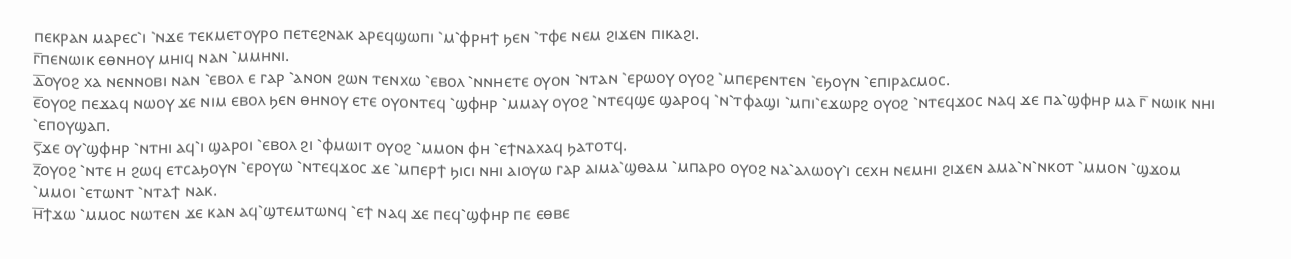ⲡⲉⲕⲣⲁⲛ ⲙⲁⲣⲉⲥ⳿ⲓ ⳿ⲛϫⲉ ⲧⲉⲕⲙⲉⲧⲟⲩⲣⲟ ⲡⲉⲧⲉϩⲛⲁⲕ ⲁⲣⲉϥϣⲱⲡⲓ ⳿ⲙ⳿ⲫⲣⲏϯ ϧⲉⲛ ⳿ⲧⲫⲉ ⲛⲉⲙ ϩⲓϫⲉⲛ ⲡⲓⲕⲁϩⲓ.
ⲅ̅ⲡⲉⲛⲱⲓⲕ ⲉⲑⲛⲏⲟⲩ ⲙⲏⲓϥ ⲛⲁⲛ ⳿ⲙⲙⲏⲛⲓ.
ⲇ̅ⲟⲩⲟϩ ⲭⲁ ⲛⲉⲛⲛⲟⲃⲓ ⲛⲁⲛ ⳿ⲉⲃⲟⲗ ⲉ ⲅⲁⲣ ⳿ⲁⲛⲟⲛ ϩⲱⲛ ⲧⲉⲛⲭⲱ ⳿ⲉⲃⲟⲗ ⳿ⲛⲛⲏⲉⲧⲉ ⲟⲩⲟⲛ ⳿ⲛⲧⲁⲛ ⳿ⲉⲣⲱⲟⲩ ⲟⲩⲟϩ ⳿ⲙⲡⲉⲣⲉⲛⲧⲉⲛ ⳿ⲉϧⲟⲩⲛ ⳿ⲉⲡⲓⲣⲁⲥⲙⲟⲥ.
ⲉ̅ⲟⲩⲟϩ ⲡⲉϫⲁϥ ⲛⲱⲟⲩ ϫⲉ ⲛⲓⲙ ⲉⲃⲟⲗ ϧⲉⲛ ⲑⲏⲛⲟⲩ ⲉⲧⲉ ⲟⲩⲟⲛⲧⲉϥ ⳿ϣⲫⲏⲣ ⳿ⲙⲙⲁⲩ ⲟⲩⲟϩ ⳿ⲛⲧⲉϥϣⲉ ϣⲁⲣⲟϥ ⳿ⲛ⳿ⲧⲫⲁϣⲓ ⳿ⲙⲡⲓ⳿ⲉϫⲱⲣϩ ⲟⲩⲟϩ ⳿ⲛⲧⲉϥϫⲟⲥ ⲛⲁϥ ϫⲉ ⲡⲁ⳿ϣⲫⲏⲣ ⲙⲁ ⲅ̅ ⲛⲱⲓⲕ ⲛⲏⲓ ⳿ⲉⲡⲟⲩϣⲁⲡ.
ⲋ̅ϫⲉ ⲟⲩ⳿ϣⲫⲏⲣ ⳿ⲛⲧⲏⲓ ⲁϥ⳿ⲓ ϣⲁⲣⲟⲓ ⳿ⲉⲃⲟⲗ ϩⲓ ⳿ⲫⲙⲱⲓⲧ ⲟⲩⲟϩ ⳿ⲙⲙⲟⲛ ⲫⲏ ⳿ⲉϯⲛⲁⲭⲁϥ ϧⲁⲧⲟⲧϥ.
ⲍ̅ⲟⲩⲟϩ ⳿ⲛⲧⲉ ⲏ ϩⲱϥ ⲉⲧⲥⲁϧⲟⲩⲛ ⳿ⲉⲣⲟⲩⲱ ⳿ⲛⲧⲉϥϫⲟⲥ ϫⲉ ⳿ⲙⲡⲉⲣϯ ϧⲓⲥⲓ ⲛⲏⲓ ⲁⲓⲟⲩⲱ ⲅⲁⲣ ⲁⲓⲙⲁ⳿ϣⲑⲁⲙ ⳿ⲙⲡⲁⲣⲟ ⲟⲩⲟϩ ⲛⲁ⳿ⲁⲗⲱⲟⲩ⳿ⲓ ⲥⲉⲭⲏ ⲛⲉⲙⲏⲓ ϩⲓϫⲉⲛ ⲁⲙⲁ⳿ⲛ⳿ⲛⲕⲟⲧ ⳿ⲙⲙⲟⲛ ⳿ϣϫⲟⲙ ⳿ⲙⲙⲟⲓ ⳿ⲉⲧⲱⲛⲧ ⳿ⲛⲧⲁϯ ⲛⲁⲕ.
ⲏ̅ϯϫⲱ ⳿ⲙⲙⲟⲥ ⲛⲱⲧⲉⲛ ϫⲉ ⲕⲁⲛ ⲁϥ⳿ϣⲧⲉⲙⲧⲱⲛϥ ⳿ⲉϯ ⲛⲁϥ ϫⲉ ⲡⲉϥ⳿ϣⲫⲏⲣ ⲡⲉ ⲉⲑⲃⲉ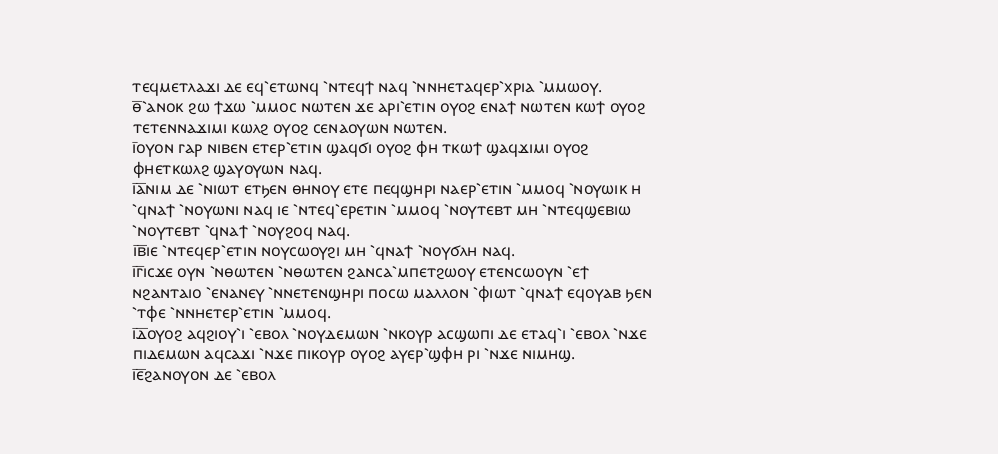ⲧⲉϥⲙⲉⲧⲗⲁϫⲓ ⲇⲉ ⲉϥ⳿ⲉⲧⲱⲛϥ ⳿ⲛⲧⲉϥϯ ⲛⲁϥ ⳿ⲛⲛⲏⲉⲧⲁϥⲉⲣ⳿ⲭⲣⲓⲁ ⳿ⲙⲙⲱⲟⲩ.
ⲑ̅⳿ⲁⲛⲟⲕ ϩⲱ ϯϫⲱ ⳿ⲙⲙⲟⲥ ⲛⲱⲧⲉⲛ ϫⲉ ⲁⲣⲓ⳿ⲉⲧⲓⲛ ⲟⲩⲟϩ ⲉⲛⲁϯ ⲛⲱⲧⲉⲛ ⲕⲱϯ ⲟⲩⲟϩ ⲧⲉⲧⲉⲛⲛⲁϫⲓⲙⲓ ⲕⲱⲗϩ ⲟⲩⲟϩ ⲥⲉⲛⲁⲟⲩⲱⲛ ⲛⲱⲧⲉⲛ.
ⲓ̅ⲟⲩⲟⲛ ⲅⲁⲣ ⲛⲓⲃⲉⲛ ⲉⲧⲉⲣ⳿ⲉⲧⲓⲛ ϣⲁϥϭⲓ ⲟⲩⲟϩ ⲫⲏ ⲧⲕⲱϯ ϣⲁϥϫⲓⲙⲓ ⲟⲩⲟϩ ⲫⲏⲉⲧⲕⲱⲗϩ ϣⲁⲩⲟⲩⲱⲛ ⲛⲁϥ.
ⲓ̅ⲁ̅ⲛⲓⲙ ⲇⲉ ⳿ⲛⲓⲱⲧ ⲉⲧϧⲉⲛ ⲑⲏⲛⲟⲩ ⲉⲧⲉ ⲡⲉϥϣⲏⲣⲓ ⲛⲁⲉⲣ⳿ⲉⲧⲓⲛ ⳿ⲙⲙⲟϥ ⳿ⲛⲟⲩⲱⲓⲕ ⲏ ⳿ϥⲛⲁϯ ⳿ⲛⲟⲩⲱⲛⲓ ⲛⲁϥ ⲓⲉ ⳿ⲛⲧⲉϥ⳿ⲉⲣⲉⲧⲓⲛ ⳿ⲙⲙⲟϥ ⳿ⲛⲟⲩⲧⲉⲃⲧ ⲙⲏ ⳿ⲛⲧⲉϥϣⲉⲃⲓⲱ ⳿ⲛⲟⲩⲧⲉⲃⲧ ⳿ϥⲛⲁϯ ⳿ⲛⲟⲩϩⲟϥ ⲛⲁϥ.
ⲓ̅ⲃ̅ⲓⲉ ⳿ⲛⲧⲉϥⲉⲣ⳿ⲉⲧⲓⲛ ⲛⲟⲩⲥⲱⲟⲩϩⲓ ⲙⲏ ⳿ϥⲛⲁϯ ⳿ⲛⲟⲩϭⲗⲏ ⲛⲁϥ.
ⲓ̅ⲅ̅ⲓⲥϫⲉ ⲟⲩⲛ ⳿ⲛⲑⲱⲧⲉⲛ ⳿ⲛⲑⲱⲧⲉⲛ ϩⲁⲛⲥⲁ⳿ⲙⲡⲉⲧϩⲱⲟⲩ ⲉⲧⲉⲛⲥⲱⲟⲩⲛ ⳿ⲉϯ ⲛϩⲁⲛⲧⲁⲓⲟ ⳿ⲉⲛⲁⲛⲉⲩ ⳿ⲛⲛⲉⲧⲉⲛϣⲏⲣⲓ ⲡⲟⲥⲱ ⲙⲁⲗⲗⲟⲛ ⳿ⲫⲓⲱⲧ ⳿ϥⲛⲁϯ ⲉϥⲟⲩⲁⲃ ϧⲉⲛ ⳿ⲧⲫⲉ ⳿ⲛⲛⲏⲉⲧⲉⲣ⳿ⲉⲧⲓⲛ ⳿ⲙⲙⲟϥ.
ⲓ̅ⲇ̅ⲟⲩⲟϩ ⲁϥϩⲓⲟⲩ⳿ⲓ ⳿ⲉⲃⲟⲗ ⳿ⲛⲟⲩⲇⲉⲙⲱⲛ ⳿ⲛⲕⲟⲩⲣ ⲁⲥϣⲱⲡⲓ ⲇⲉ ⲉⲧⲁϥ⳿ⲓ ⳿ⲉⲃⲟⲗ ⳿ⲛϫⲉ ⲡⲓⲇⲉⲙⲱⲛ ⲁϥⲥⲁϫⲓ ⳿ⲛϫⲉ ⲡⲓⲕⲟⲩⲣ ⲟⲩⲟϩ ⲁⲩⲉⲣ⳿ϣⲫⲏ ⲣⲓ ⳿ⲛϫⲉ ⲛⲓⲙⲏϣ.
ⲓ̅ⲉ̅ϩⲁⲛⲟⲩⲟⲛ ⲇⲉ ⳿ⲉⲃⲟⲗ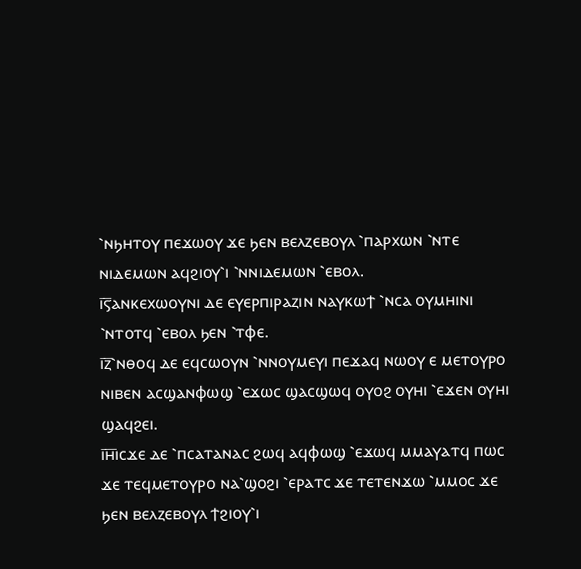⳿ⲛϧⲏⲧⲟⲩ ⲡⲉϫⲱⲟⲩ ϫⲉ ϧⲉⲛ ⲃⲉⲗⲍⲉⲃⲟⲩⲗ ⳿ⲡⲁⲣⲭⲱⲛ ⳿ⲛⲧⲉ ⲛⲓⲇⲉⲙⲱⲛ ⲁϥϩⲓⲟⲩ⳿ⲓ ⳿ⲛⲛⲓⲇⲉⲙⲱⲛ ⳿ⲉⲃⲟⲗ.
ⲓ̅ⲋ̅ⲁⲛⲕⲉⲭⲱⲟⲩⲛⲓ ⲇⲉ ⲉⲩⲉⲣⲡⲓⲣⲁⲍⲓⲛ ⲛⲁⲩⲕⲱϯ ⳿ⲛⲥⲁ ⲟⲩⲙⲏⲓⲛⲓ ⳿ⲛⲧⲟⲧϥ ⳿ⲉⲃⲟⲗ ϧⲉⲛ ⳿ⲧⲫⲉ.
ⲓ̅ⲍ̅⳿ⲛⲑⲟϥ ⲇⲉ ⲉϥⲥⲱⲟⲩⲛ ⳿ⲛⲛⲟⲩⲙⲉⲩⲓ ⲡⲉϫⲁϥ ⲛⲱⲟⲩ ⲉ ⲙⲉⲧⲟⲩⲣⲟ ⲛⲓⲃⲉⲛ ⲁⲥϣⲁⲛⲫⲱϣ ⳿ⲉϫⲱⲥ ϣⲁⲥϣⲱϥ ⲟⲩⲟϩ ⲟⲩⲏⲓ ⳿ⲉϫⲉⲛ ⲟⲩⲏⲓ ϣⲁϥϩⲉⲓ.
ⲓ̅ⲏ̅ⲓⲥϫⲉ ⲇⲉ ⳿ⲡⲥⲁⲧⲁⲛⲁⲥ ϩⲱϥ ⲁϥⲫⲱϣ ⳿ⲉϫⲱϥ ⲙⲙⲁⲩⲁⲧϥ ⲡⲱⲥ ϫⲉ ⲧⲉϥⲙⲉⲧⲟⲩⲣⲟ ⲛⲁ⳿ϣⲟϩⲓ ⳿ⲉⲣⲁⲧⲥ ϫⲉ ⲧⲉⲧⲉⲛϫⲱ ⳿ⲙⲙⲟⲥ ϫⲉ ϧⲉⲛ ⲃⲉⲗⲍⲉⲃⲟⲩⲗ ϯϩⲓⲟⲩ⳿ⲓ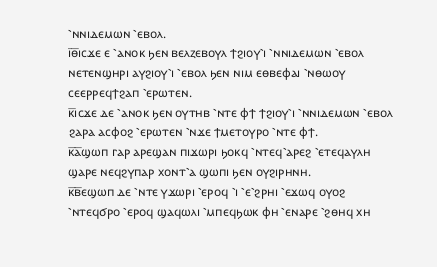⳿ⲛⲛⲓⲇⲉⲙⲱⲛ ⳿ⲉⲃⲟⲗ.
ⲓ̅ⲑ̅ⲓⲥϫⲉ ⲉ ⳿ⲁⲛⲟⲕ ϧⲉⲛ ⲃⲉⲗⲍⲉⲃⲟⲩⲗ ϯϩⲓⲟⲩ⳿ⲓ ⳿ⲛⲛⲓⲇⲉⲙⲱⲛ ⳿ⲉⲃⲟⲗ ⲛⲉⲧⲉⲛϣⲏⲣⲓ ⲁⲩϩⲓⲟⲩ⳿ⲓ ⳿ⲉⲃⲟⲗ ϧⲉⲛ ⲛⲓⲙ ⲉⲑⲃⲉⲫⲁⲓ ⳿ⲛⲑⲱⲟⲩ ⲥⲉⲉⲣⲣⲉϥϯϩⲁⲡ ⳿ⲉⲣⲱⲧⲉⲛ.
ⲕ̅ⲓⲥϫⲉ ⲇⲉ ⳿ⲁⲛⲟⲕ ϧⲉⲛ ⲟⲩⲧⲏⲃ ⳿ⲛⲧⲉ ⲫϯ ϯϩⲓⲟⲩ⳿ⲓ ⳿ⲛⲛⲓⲇⲉⲙⲱⲛ ⳿ⲉⲃⲟⲗ ϩⲁⲣⲁ ⲁⲥⲫⲟϩ ⳿ⲉⲣⲱⲧⲉⲛ ⳿ⲛϫⲉ ϯⲙⲉⲧⲟⲩⲣⲟ ⳿ⲛⲧⲉ ⲫϯ.
ⲕ̅ⲁ̅ϣⲱⲡ ⲅⲁⲣ ⲁⲣⲉϣⲁⲛ ⲡⲓϫⲱⲣⲓ ϧⲟⲕϥ ⳿ⲛⲧⲉϥ⳿ⲁⲣⲉϩ ⳿ⲉⲧⲉϥⲁⲩⲗⲏ ϣⲁⲣⲉ ⲛⲉϥϩⲩⲡⲁⲣ ⲭⲟⲛⲧ⳿ⲁ ϣⲱⲡⲓ ϧⲉⲛ ⲟⲩϩⲓⲣⲏⲛⲏ.
ⲕ̅ⲃ̅ⲉϣⲱⲡ ⲇⲉ ⳿ⲛⲧⲉ ⲩϫⲱⲣⲓ ⳿ⲉⲣⲟϥ ⳿ⲓ ⳿ⲉ⳿ϩⲣⲏⲓ ⳿ⲉϫⲱϥ ⲟⲩⲟϩ ⳿ⲛⲧⲉϥϭⲣⲟ ⳿ⲉⲣⲟϥ ϣⲁϥⲱⲗⲓ ⳿ⲙⲡⲉϥϧⲱⲕ ⲫⲏ ⳿ⲉⲛⲁⲣⲉ ⳿ϩⲑⲏϥ ⲭⲏ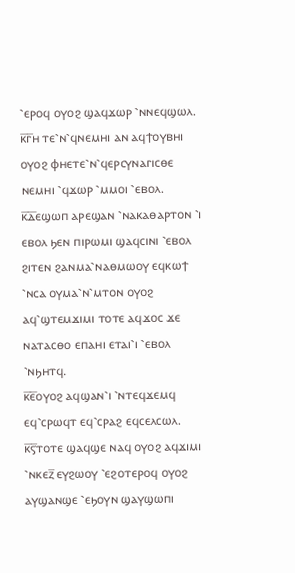⳿ⲉⲣⲟϥ ⲟⲩⲟϩ ϣⲁϥϫⲱⲣ ⳿ⲛⲛⲉϥϣⲱⲗ.
ⲕ̅ⲅ̅ⲏ ⲧⲉ⳿ⲛ⳿ϥⲛⲉⲙⲏⲓ ⲁⲛ ⲁϥϯⲟⲩⲃⲏⲓ ⲟⲩⲟϩ ⲫⲏⲉⲧⲉ⳿ⲛ⳿ϥⲉⲣⲥⲩⲛⲁⲅⲓⲥⲑⲉ ⲛⲉⲙⲏⲓ ⳿ϥϫⲱⲣ ⳿ⲙⲙⲟⲓ ⳿ⲉⲃⲟⲗ.
ⲕ̅ⲇ̅ⲉϣⲱⲡ ⲁⲣⲉϣⲁⲛ ⳿ⲛⲁⲕⲁⲑⲁⲣⲧⲟⲛ ⳿ⲓ ⲉⲃⲟⲗ ϧⲉⲛ ⲡⲓⲣⲱⲙⲓ ϣⲁϥⲥⲓⲛⲓ ⳿ⲉⲃⲟⲗ ϩⲓⲧⲉⲛ ϩⲁⲛⲙⲁ⳿ⲛⲁⲑⲙⲱⲟⲩ ⲉϥⲕⲱϯ ⳿ⲛⲥⲁ ⲟⲩⲙⲁ⳿ⲛ⳿ⲙⲧⲟⲛ ⲟⲩⲟϩ ⲁϥ⳿ϣⲧⲉⲙϫⲓⲙⲓ ⲧⲟⲧⲉ ⲁϥϫⲟⲥ ϫⲉ ⲛⲁⲧⲁⲥⲑⲟ ⲉⲡⲁⲏⲓ ⲉⲧⲁⲓ⳿ⲓ ⳿ⲉⲃⲟⲗ ⳿ⲛϧⲏⲧϥ.
ⲕ̅ⲉ̅ⲟⲩⲟϩ ⲁϥϣⲁⲛ⳿ⲓ ⳿ⲛⲧⲉϥϫⲉⲙϥ ⲉϥ⳿ⲥⲣⲱϥⲧ ⲉϥ⳿ⲥⲣⲁϩ ⲉϥⲥⲉⲗⲥⲱⲗ.
ⲕ̅ⲋ̅ⲧⲟⲧⲉ ϣⲁϥϣⲉ ⲛⲁϥ ⲟⲩⲟϩ ⲁϥϫⲓⲙⲓ ⳿ⲛⲕⲉⲍ̅ ⲉⲩϩⲱⲟⲩ ⳿ⲉϩⲟⲧⲉⲣⲟϥ ⲟⲩⲟϩ ⲁⲩϣⲁⲛϣⲉ ⳿ⲉϧⲟⲩⲛ ϣⲁⲩϣⲱⲡⲓ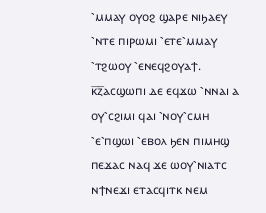⳿ⲙⲙⲁⲩ ⲟⲩⲟϩ ϣⲁⲣⲉ ⲛⲓϧⲁⲉⲩ ⳿ⲛⲧⲉ ⲡⲓⲣⲱⲙⲓ ⳿ⲉⲧⲉ⳿ⲙⲙⲁⲩ ⳿ⲧϩⲱⲟⲩ ⳿ⲉⲛⲉϥϩⲟⲩⲁϯ.
ⲕ̅ⲍ̅ⲁⲥϣⲱⲡⲓ ⲇⲉ ⲉϥϫⲱ ⳿ⲛⲛⲁⲓ ⲁ ⲟⲩ⳿ⲥϩⲓⲙⲓ ϥⲁⲓ ⳿ⲛⲟⲩ⳿ⲥⲙⲏ ⳿ⲉ⳿ⲡϣⲱⲓ ⳿ⲉⲃⲟⲗ ϧⲉⲛ ⲡⲓⲙⲏϣ ⲡⲉϫⲁⲥ ⲛⲁϥ ϫⲉ ⲱⲟⲩ⳿ⲛⲓⲁⲧⲥ ⲛϯⲛⲉϫⲓ ⲉⲧⲁⲥϥⲓⲧⲕ ⲛⲉⲙ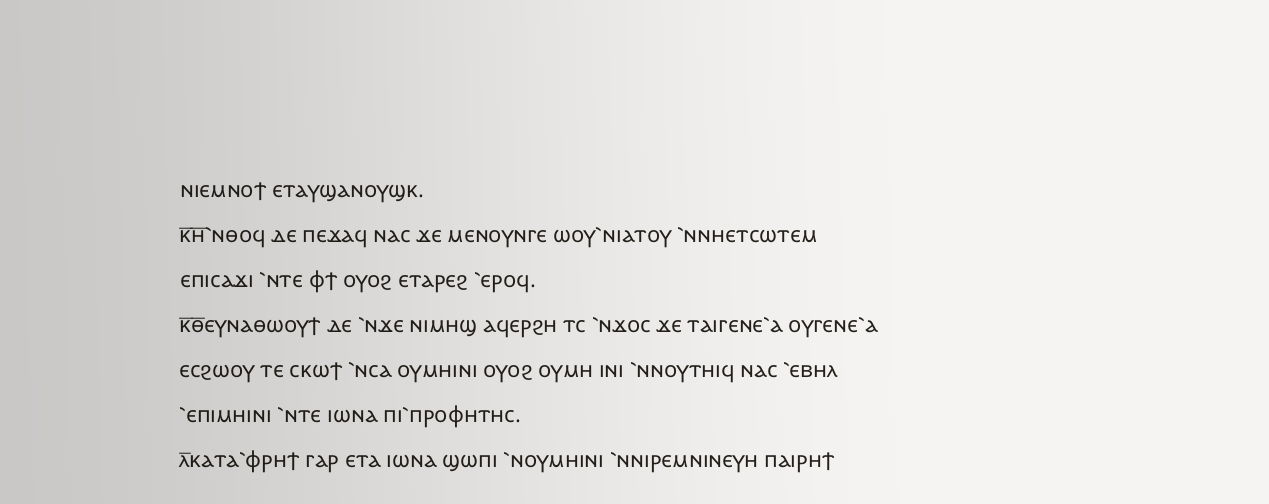ⲛⲓⲉⲙⲛⲟϯ ⲉⲧⲁⲩϣⲁⲛⲟⲩϣⲕ.
ⲕ̅ⲏ̅⳿ⲛⲑⲟϥ ⲇⲉ ⲡⲉϫⲁϥ ⲛⲁⲥ ϫⲉ ⲙⲉⲛⲟⲩⲛⲅⲉ ⲱⲟⲩ⳿ⲛⲓⲁⲧⲟⲩ ⳿ⲛⲛⲏⲉⲧⲥⲱⲧⲉⲙ ⲉⲡⲓⲥⲁϫⲓ ⳿ⲛⲧⲉ ⲫϯ ⲟⲩⲟϩ ⲉⲧⲁⲣⲉϩ ⳿ⲉⲣⲟϥ.
ⲕ̅ⲑ̅ⲉⲩⲛⲁⲑⲱⲟⲩϯ ⲇⲉ ⳿ⲛϫⲉ ⲛⲓⲙⲏϣ ⲁϥⲉⲣϩⲏ ⲧⲥ ⳿ⲛϫⲟⲥ ϫⲉ ⲧⲁⲓⲅⲉⲛⲉ⳿ⲁ ⲟⲩⲅⲉⲛⲉ⳿ⲁ ⲉⲥϩⲱⲟⲩ ⲧⲉ ⲥⲕⲱϯ ⳿ⲛⲥⲁ ⲟⲩⲙⲏⲓⲛⲓ ⲟⲩⲟϩ ⲟⲩⲙⲏ ⲓⲛⲓ ⳿ⲛⲛⲟⲩⲧⲏⲓϥ ⲛⲁⲥ ⳿ⲉⲃⲏⲗ ⳿ⲉⲡⲓⲙⲏⲓⲛⲓ ⳿ⲛⲧⲉ ⲓⲱⲛⲁ ⲡⲓ⳿ⲡⲣⲟⲫⲏⲧⲏⲥ.
ⲗ̅ⲕⲁⲧⲁ⳿ⲫⲣⲏϯ ⲅⲁⲣ ⲉⲧⲁ ⲓⲱⲛⲁ ϣⲱⲡⲓ ⳿ⲛⲟⲩⲙⲏⲓⲛⲓ ⳿ⲛⲛⲓⲣⲉⲙⲛⲓⲛⲉⲩⲏ ⲡⲁⲓⲣⲏϯ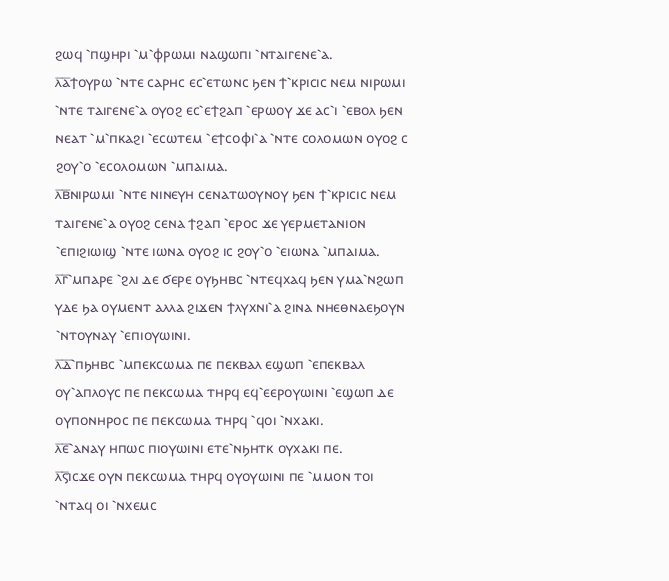ϩⲱϥ ⳿ⲡϣⲏⲣⲓ ⳿ⲙ⳿ⲫⲣⲱⲙⲓ ⲛⲁϣⲱⲡⲓ ⳿ⲛⲧⲁⲓⲅⲉⲛⲉ⳿ⲁ.
ⲗ̅ⲁ̅ϯⲟⲩⲣⲱ ⳿ⲛⲧⲉ ⲥⲁⲣⲏⲥ ⲉⲥ⳿ⲉⲧⲱⲛⲥ ϧⲉⲛ ϯ⳿ⲕⲣⲓⲥⲓⲥ ⲛⲉⲙ ⲛⲓⲣⲱⲙⲓ ⳿ⲛⲧⲉ ⲧⲁⲓⲅⲉⲛⲉ⳿ⲁ ⲟⲩⲟϩ ⲉⲥ⳿ⲉϯϩⲁⲡ ⳿ⲉⲣⲱⲟⲩ ϫⲉ ⲁⲥ⳿ⲓ ⳿ⲉⲃⲟⲗ ϧⲉⲛ ⲛⲉⲁⲧ ⳿ⲙ⳿ⲡⲕⲁϩⲓ ⳿ⲉⲥⲱⲧⲉⲙ ⳿ⲉϯⲥⲟⲫⲓ⳿ⲁ ⳿ⲛⲧⲉ ⲥⲟⲗⲟⲙⲱⲛ ⲟⲩⲟϩ ⲥ ϩⲟⲩ⳿ⲟ ⳿ⲉⲥⲟⲗⲟⲙⲱⲛ ⳿ⲙⲡⲁⲓⲙⲁ.
ⲗ̅ⲃ̅ⲛⲓⲣⲱⲙⲓ ⳿ⲛⲧⲉ ⲛⲓⲛⲉⲩⲏ ⲥⲉⲛⲁⲧⲱⲟⲩⲛⲟⲩ ϧⲉⲛ ϯ⳿ⲕⲣⲓⲥⲓⲥ ⲛⲉⲙ ⲧⲁⲓⲅⲉⲛⲉ⳿ⲁ ⲟⲩⲟϩ ⲥⲉⲛⲁ ϯϩⲁⲡ ⳿ⲉⲣⲟⲥ ϫⲉ ⲩⲉⲣⲙⲉⲧⲁⲛⲓⲟⲛ ⳿ⲉⲡⲓϩⲓⲱⲓϣ ⳿ⲛⲧⲉ ⲓⲱⲛⲁ ⲟⲩⲟϩ ⲓⲥ ϩⲟⲩ⳿ⲟ ⳿ⲉⲓⲱⲛⲁ ⳿ⲙⲡⲁⲓⲙⲁ.
ⲗ̅ⲅ̅⳿ⲙⲡⲁⲣⲉ ⳿ϩⲗⲓ ⲇⲉ ϭⲉⲣⲉ ⲟⲩϧⲏⲃⲥ ⳿ⲛⲧⲉϥⲭⲁϥ ϧⲉⲛ ⲩⲙⲁ⳿ⲛϩⲱⲡ ⲩⲇⲉ ϧⲁ ⲟⲩⲙⲉⲛⲧ ⲁⲗⲗⲁ ϩⲓϫⲉⲛ ϯⲗⲩⲭⲛⲓ⳿ⲁ ϩⲓⲛⲁ ⲛⲏⲉⲑⲛⲁⲉϧⲟⲩⲛ ⳿ⲛⲧⲟⲩⲛⲁⲩ ⳿ⲉⲡⲓⲟⲩⲱⲓⲛⲓ.
ⲗ̅ⲇ̅⳿ⲡϧⲏⲃⲥ ⳿ⲙⲡⲉⲕⲥⲱⲙⲁ ⲡⲉ ⲡⲉⲕⲃⲁⲗ ⲉϣⲱⲡ ⳿ⲉⲡⲉⲕⲃⲁⲗ ⲟⲩ⳿ⲁⲡⲗⲟⲩⲥ ⲡⲉ ⲡⲉⲕⲥⲱⲙⲁ ⲧⲏⲣϥ ⲉϥ⳿ⲉⲉⲣⲟⲩⲱⲓⲛⲓ ⳿ⲉϣⲱⲡ ⲇⲉ ⲟⲩⲡⲟⲛⲏⲣⲟⲥ ⲡⲉ ⲡⲉⲕⲥⲱⲙⲁ ⲧⲏⲣϥ ⳿ϥⲟⲓ ⳿ⲛⲭⲁⲕⲓ.
ⲗ̅ⲉ̅⳿ⲁⲛⲁⲩ ⲏⲡⲱⲥ ⲡⲓⲟⲩⲱⲓⲛⲓ ⲉⲧⲉ⳿ⲛϧⲏⲧⲕ ⲟⲩⲭⲁⲕⲓ ⲡⲉ.
ⲗ̅ⲋ̅ⲓⲥϫⲉ ⲟⲩⲛ ⲡⲉⲕⲥⲱⲙⲁ ⲧⲏⲣϥ ⲟⲩⲟⲩⲱⲓⲛⲓ ⲡⲉ ⳿ⲙⲙⲟⲛ ⲧⲟⲓ ⳿ⲛⲧⲁϥ ⲟⲓ ⳿ⲛⲭⲉⲙⲥ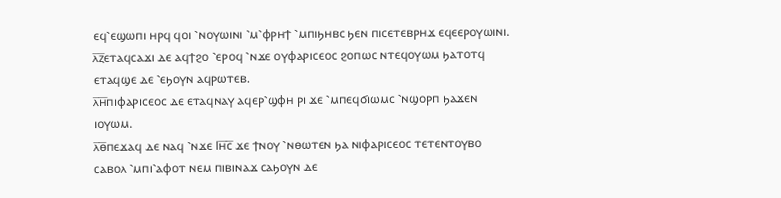ⲉϥ⳿ⲉϣⲱⲡⲓ ⲏⲣϥ ϥⲟⲓ ⳿ⲛⲟⲩⲱⲓⲛⲓ ⳿ⲙ⳿ⲫⲣⲏϯ ⳿ⲙⲡⲓϧⲏⲃⲥ ϧⲉⲛ ⲡⲓⲥⲉⲧⲉⲃⲣⲏϫ ⲉϥⲉⲉⲣⲟⲩⲱⲓⲛⲓ.
ⲗ̅ⲍ̅ⲉⲧⲁϥⲥⲁϫⲓ ⲇⲉ ⲁϥϯϩⲟ ⳿ⲉⲣⲟϥ ⳿ⲛϫⲉ ⲟⲩⲫⲁⲣⲓⲥⲉⲟⲥ ϩⲟⲡⲱⲥ ⲛⲧⲉϥⲟⲩⲱⲙ ϧⲁⲧⲟⲧϥ ⲉⲧⲁϥϣⲉ ⲇⲉ ⳿ⲉϧⲟⲩⲛ ⲁϥⲣⲱⲧⲉⲃ.
ⲗ̅ⲏ̅ⲡⲓⲫⲁⲣⲓⲥⲉⲟⲥ ⲇⲉ ⲉⲧⲁϥⲛⲁⲩ ⲁϥⲉⲣ⳿ϣⲫⲏ ⲣⲓ ϫⲉ ⳿ⲙⲡⲉϥϭⲓⲱⲙⲥ ⳿ⲛϣⲟⲣⲡ ϧⲁϫⲉⲛ ⲓⲟⲩⲱⲙ.
ⲗ̅ⲑ̅ⲡⲉϫⲁϥ ⲇⲉ ⲛⲁϥ ⳿ⲛϫⲉ Ⲓⲏ̅ⲥ̅ ϫⲉ ϯⲛⲟⲩ ⳿ⲛⲑⲱⲧⲉⲛ ϧⲁ ⲛⲓⲫⲁⲣⲓⲥⲉⲟⲥ ⲧⲉⲧⲉⲛⲧⲟⲩⲃⲟ ⲥⲁⲃⲟⲗ ⳿ⲙⲡⲓ⳿ⲁⲫⲟⲧ ⲛⲉⲙ ⲡⲓⲃⲓⲛⲁϫ ⲥⲁϧⲟⲩⲛ ⲇⲉ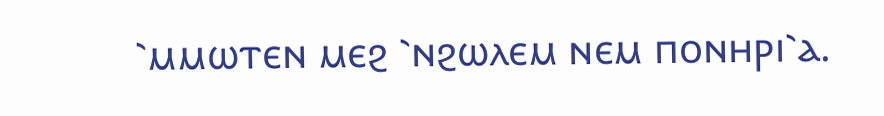⳿ⲙⲙⲱⲧⲉⲛ ⲙⲉϩ ⳿ⲛϩⲱⲗⲉⲙ ⲛⲉⲙ ⲡⲟⲛⲏⲣⲓ⳿ⲁ.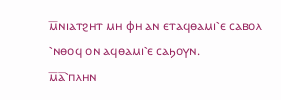ⲙ̅ⲛⲓⲁⲧϩⲏⲧ ⲙⲏ ⲫⲏ ⲁⲛ ⲉⲧⲁϥⲑⲁⲙⲓ⳿ⲉ ⲥⲁⲃⲟⲗ ⳿ⲛⲑⲟϥ ⲟⲛ ⲁϥⲑⲁⲙⲓ⳿ⲉ ⲥⲁϧⲟⲩⲛ.
ⲙ̅ⲁ̅⳿ⲡⲗⲏⲛ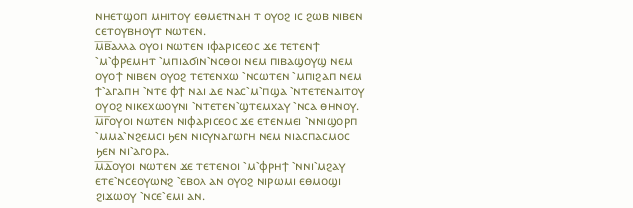ⲛⲏⲉⲧϣⲟⲡ ⲙⲏⲓⲧⲟⲩ ⲉⲑⲙⲉⲧⲛⲁⲏ ⲧ ⲟⲩⲟϩ ⲓⲥ ϩⲱⲃ ⲛⲓⲃⲉⲛ ⲥⲉⲧⲟⲩⲃⲏⲟⲩⲧ ⲛⲱⲧⲉⲛ.
ⲙ̅ⲃ̅ⲁⲗⲗⲁ ⲟⲩⲟⲓ ⲛⲱⲧⲉⲛ ⲓⲫⲁⲣⲓⲥⲉⲟⲥ ϫⲉ ⲧⲉⲧⲉⲛϯ ⳿ⲙ⳿ⲫⲣⲉⲙⲏⲧ ⳿ⲙⲡⲓⲁϭⲓⲛ⳿ⲛⲥⲑⲟⲓ ⲛⲉⲙ ⲡⲓⲃⲁϣⲟⲩϣ ⲛⲉⲙ ⲟⲩⲟϯ ⲛⲓⲃⲉⲛ ⲟⲩⲟϩ ⲧⲉⲧⲉⲛⲭⲱ ⳿ⲛⲥⲱⲧⲉⲛ ⳿ⲙⲡⲓϩⲁⲡ ⲛⲉⲙ ϯ⳿ⲁⲅⲁⲡⲏ ⳿ⲛⲧⲉ ⲫϯ ⲛⲁⲓ ⲇⲉ ⲛⲁⲥ⳿ⲙ⳿ⲡϣⲁ ⳿ⲛⲧⲉⲧⲉⲛⲁⲓⲧⲟⲩ ⲟⲩⲟϩ ⲛⲓⲕⲉⲭⲱⲟⲩⲛⲓ ⳿ⲛⲧⲉⲧⲉⲛ⳿ϣⲧⲉⲙⲭⲁⲩ ⳿ⲛⲥⲁ ⲑⲏⲛⲟⲩ.
ⲙ̅ⲅ̅ⲟⲩⲟⲓ ⲛⲱⲧⲉⲛ ⲛⲓⲫⲁⲣⲓⲥⲉⲟⲥ ϫⲉ ⲉⲧⲉⲛⲙⲉⲓ ⳿ⲛⲛⲓϣⲟⲣⲡ ⳿ⲙⲙⲁ⳿ⲛϩⲉⲙⲥⲓ ϧⲉⲛ ⲛⲓⲥⲩⲛⲁⲅⲱⲅⲏ ⲛⲉⲙ ⲛⲓⲁⲥⲡⲁⲥⲙⲟⲥ ϧⲉⲛ ⲛⲓ⳿ⲁⲅⲟⲣⲁ.
ⲙ̅ⲇ̅ⲟⲩⲟⲓ ⲛⲱⲧⲉⲛ ϫⲉ ⲧⲉⲧⲉⲛⲟⲓ ⳿ⲙ⳿ⲫⲣⲏϯ ⳿ⲛⲛⲓ⳿ⲙϩⲁⲩ ⲉⲧⲉ⳿ⲛⲥⲉⲟⲩⲱⲛϩ ⳿ⲉⲃⲟⲗ ⲁⲛ ⲟⲩⲟϩ ⲛⲓⲣⲱⲙⲓ ⲉⲑⲙⲟϣⲓ ϩⲓϫⲱⲟⲩ ⳿ⲛⲥⲉ⳿ⲉⲙⲓ ⲁⲛ.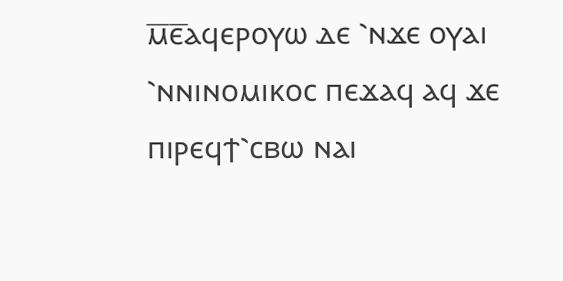ⲙ̅ⲉ̅ⲁϥⲉⲣⲟⲩⲱ ⲇⲉ ⳿ⲛϫⲉ ⲟⲩⲁⲓ ⳿ⲛⲛⲓⲛⲟⲙⲓⲕⲟⲥ ⲡⲉϫⲁϥ ⲁϥ ϫⲉ ⲡⲓⲣⲉϥϯ⳿ⲥⲃⲱ ⲛⲁⲓ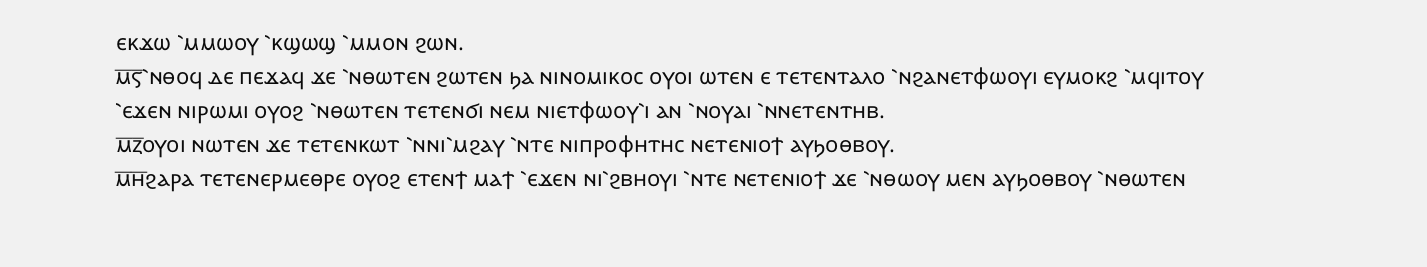ⲉⲕϫⲱ ⳿ⲙⲙⲱⲟⲩ ⳿ⲕϣⲱϣ ⳿ⲙⲙⲟⲛ ϩⲱⲛ.
ⲙ̅ⲋ̅⳿ⲛⲑⲟϥ ⲇⲉ ⲡⲉϫⲁϥ ϫⲉ ⳿ⲛⲑⲱⲧⲉⲛ ϩⲱⲧⲉⲛ ϧⲁ ⲛⲓⲛⲟⲙⲓⲕⲟⲥ ⲟⲩⲟⲓ ⲱⲧⲉⲛ ⲉ ⲧⲉⲧⲉⲛⲧⲁⲗⲟ ⳿ⲛϩⲁⲛⲉⲧⲫⲱⲟⲩⲓ ⲉⲩⲙⲟⲕϩ ⳿ⲙϥⲓⲧⲟⲩ ⳿ⲉϫⲉⲛ ⲛⲓⲣⲱⲙⲓ ⲟⲩⲟϩ ⳿ⲛⲑⲱⲧⲉⲛ ⲧⲉⲧⲉⲛϭⲓ ⲛⲉⲙ ⲛⲓⲉⲧⲫⲱⲟⲩ⳿ⲓ ⲁⲛ ⳿ⲛⲟⲩⲁⲓ ⳿ⲛⲛⲉⲧⲉⲛⲧⲏⲃ.
ⲙ̅ⲍ̅ⲟⲩⲟⲓ ⲛⲱⲧⲉⲛ ϫⲉ ⲧⲉⲧⲉⲛⲕⲱⲧ ⳿ⲛⲛⲓ⳿ⲙϩⲁⲩ ⳿ⲛⲧⲉ ⲛⲓⲡⲣⲟⲫⲏⲧⲏⲥ ⲛⲉⲧⲉⲛⲓⲟϯ ⲁⲩϧⲟⲑⲃⲟⲩ.
ⲙ̅ⲏ̅ϩⲁⲣⲁ ⲧⲉⲧⲉⲛⲉⲣⲙⲉⲑⲣⲉ ⲟⲩⲟϩ ⲉⲧⲉⲛϯ ⲙⲁϯ ⳿ⲉϫⲉⲛ ⲛⲓ⳿ϩⲃⲏⲟⲩⲓ ⳿ⲛⲧⲉ ⲛⲉⲧⲉⲛⲓⲟϯ ϫⲉ ⳿ⲛⲑⲱⲟⲩ ⲙⲉⲛ ⲁⲩϧⲟⲑⲃⲟⲩ ⳿ⲛⲑⲱⲧⲉⲛ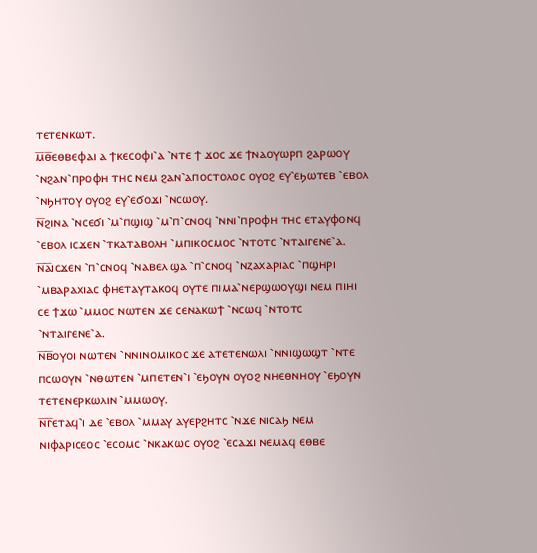ⲧⲉⲧⲉⲛⲕⲱⲧ.
ⲙ̅ⲑ̅ⲉⲑⲃⲉⲫⲁⲓ ⲁ ϯⲕⲉⲥⲟⲫⲓ⳿ⲁ ⳿ⲛⲧⲉ ϯ ϫⲟⲥ ϫⲉ ϯⲛⲁⲟⲩⲱⲣⲡ ϩⲁⲣⲱⲟⲩ ⳿ⲛϩⲁⲛ⳿ⲡⲣⲟⲫⲏ ⲧⲏⲥ ⲛⲉⲙ ϩⲁⲛ⳿ⲁⲡⲟⲥⲧⲟⲗⲟⲥ ⲟⲩⲟϩ ⲉⲩ⳿ⲉϧⲱⲧⲉⲃ ⳿ⲉⲃⲟⲗ ⳿ⲛϧⲏⲧⲟⲩ ⲟⲩⲟϩ ⲉⲩ⳿ⲉϭⲟϫⲓ ⳿ⲛⲥⲱⲟⲩ.
ⲛ̅ϩⲓⲛⲁ ⳿ⲛⲥⲉϭⲓ ⳿ⲙ⳿ⲡϣⲓϣ ⳿ⲙ⳿ⲡ⳿ⲥⲛⲟϥ ⳿ⲛⲛⲓ⳿ⲡⲣⲟⲫⲏ ⲧⲏⲥ ⲉⲧⲁⲩⲫⲟⲛϥ ⳿ⲉⲃⲟⲗ ⲓⲥϫⲉⲛ ⳿ⲧⲕⲁⲧⲁⲃⲟⲗⲏ ⳿ⲙⲡⲓⲕⲟⲥⲙⲟⲥ ⳿ⲛⲧⲟⲧⲥ ⳿ⲛⲧⲁⲓⲅⲉⲛⲉ⳿ⲁ.
ⲛ̅ⲁ̅ⲓⲥϫⲉⲛ ⳿ⲡ⳿ⲥⲛⲟϥ ⳿ⲛⲁⲃⲉⲗ ϣⲁ ⳿ⲡ⳿ⲥⲛⲟϥ ⳿ⲛⲍⲁⲭⲁⲣⲓⲁⲥ ⳿ⲡϣⲏⲣⲓ ⳿ⲙⲃⲁⲣⲁⲭⲓⲁⲥ ⲫⲏⲉⲧⲁⲩⲧⲁⲕⲟϥ ⲟⲩⲧⲉ ⲡⲓⲙⲁ⳿ⲛⲉⲣϣⲱⲟⲩϣⲓ ⲛⲉⲙ ⲡⲓⲏⲓ ⲥⲉ ϯϫⲱ ⳿ⲙⲙⲟⲥ ⲛⲱⲧⲉⲛ ϫⲉ ⲥⲉⲛⲁⲕⲱϯ ⳿ⲛⲥⲱϥ ⳿ⲛⲧⲟⲧⲥ ⳿ⲛⲧⲁⲓⲅⲉⲛⲉ⳿ⲁ.
ⲛ̅ⲃ̅ⲟⲩⲟⲓ ⲛⲱⲧⲉⲛ ⳿ⲛⲛⲓⲛⲟⲙⲓⲕⲟⲥ ϫⲉ ⲁⲧⲉⲧⲉⲛⲱⲗⲓ ⳿ⲛⲛⲓϣⲱϣⲧ ⳿ⲛⲧⲉ ⲡⲥⲱⲟⲩⲛ ⳿ⲛⲑⲱⲧⲉⲛ ⳿ⲙⲡⲉⲧⲉⲛ⳿ⲓ ⳿ⲉϧⲟⲩⲛ ⲟⲩⲟϩ ⲛⲏⲉⲑⲛⲏⲟⲩ ⳿ⲉϧⲟⲩⲛ ⲧⲉⲧⲉⲛⲉⲣⲕⲱⲗⲓⲛ ⳿ⲙⲙⲱⲟⲩ.
ⲛ̅ⲅ̅ⲉⲧⲁϥ⳿ⲓ ⲇⲉ ⳿ⲉⲃⲟⲗ ⳿ⲙⲙⲁⲩ ⲁⲩⲉⲣϩⲏⲧⲥ ⳿ⲛϫⲉ ⲛⲓⲥⲁϧ ⲛⲉⲙ ⲛⲓⲫⲁⲣⲓⲥⲉⲟⲥ ⳿ⲉⲥⲟⲙⲥ ⳿ⲛⲕⲁⲕⲱⲥ ⲟⲩⲟϩ ⳿ⲉⲥⲁϫⲓ ⲛⲉⲙⲁϥ ⲉⲑⲃⲉ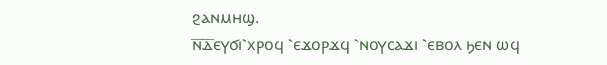ϩⲁⲛⲙⲏϣ.
ⲛ̅ⲇ̅ⲉⲩϭⲓ⳿ⲭⲣⲟϥ ⳿ⲉϫⲟⲣϫϥ ⳿ⲛⲟⲩⲥⲁϫⲓ ⳿ⲉⲃⲟⲗ ϧⲉⲛ ⲱϥ